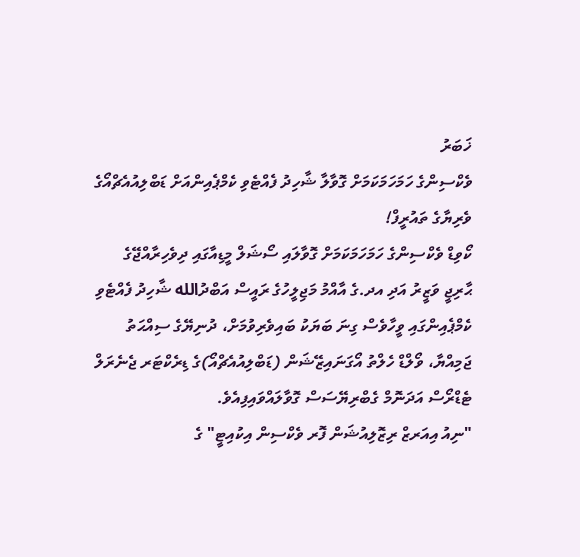ޚަބަރު
ވެކްސިންގެ ހަމަހަމަކަމަށް ގޮވާލާ ޝާހިދު ފެއްޓެވި ކެމްޕެއިންއަށް ޑަބްލިއުއެޗްއޯގެ ވެރިޔާގެ ތައުރީފް!
ކޯވިޑް ވެކްސިންގެ ހަމަހަމަކަމަށް ގޮވާލައި ސޯޝަލް މީޑިއާގައި ދިވެހިރާއްޖޭގެ ޙާރިޖީ ވަޒީރު އަދި އދ.ގެ އާއްމު މަޖިލީހުގެ ރައީސް އަބްދުالله ޝާހިދު ފެއްޓެވި ކެމްޕެއިންގައި ވީހާވެސް ގިނަ ބަޔަކު ބައިވެރިވުމަށް، ދުނިޔޭގެ ސިއްޙަތު ޖަމިއްޔާ، ވޯލްޑް ހެލްތު އޯގަނައިޒޭޝަން (ޑަބްލިއުއެޗްއޯ)ގެ ޑިރެކްޓަރ ޖެނެރަލް ޓެޑްރޯސް އަދަނޮމް ގެބްރިޔޭސަސް ގޮވާލައްވައިފިއެވެ.
"ނިއު އިއަރޒް ރިޒޮލިއުޝަން ފޮރ ވެކްސިން އިކުއިޓީ" ގެ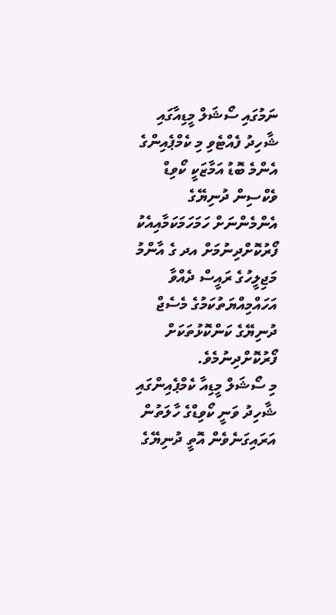ނަމުގައި ސޯޝަލް މީޑިއާގައި ޝާހިދު ފެއްޓެވި މި ކެމްޕެއިންގެ އެންމެ ބޮޑު އަމާޒަކީ ކޯވިޑް ވެކްސިން ދުނިޔޭގެ އެންމެންނަށް ހަމަހަމަކަމާއިއެކު ފޯރުކޮށްދިނުމަށް އދ ގެ އާންމު މަޖިލީހުގެ ރައީސް ދެއްވާ އަހައްމިއްޔަތުކަމުގެ މެސެޖް ދުނިޔޭގެ ކަންކޮޅުތަކަށް ފޯރުކޮށްދިނުމެވެ.
މި ސޯޝަލް މީޑިއާ ކެމްޕެއިންގައި ޝާހިދު ވަނީ ކޯވިޑްގެ ހާލަތުން އަރައިގަނެވެން އޮތީ ދުނިޔޭގެ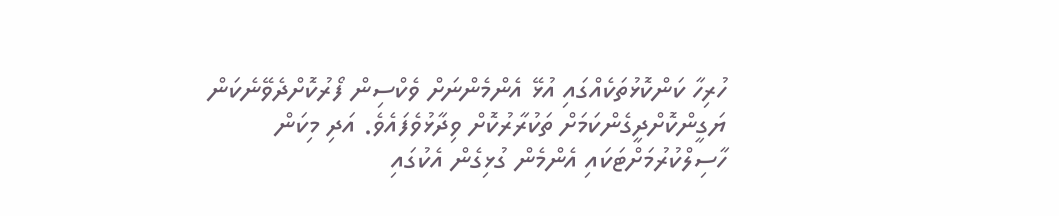ހުރިހާ ކަންކޮޅުތަކެއްގައި އުޅޭ އެންމެންނަށް ވެކްސިން ފޯރުކޮށްދެވޭނެކަން ޔަގީންކޮށްދީގެންކަމަށް ތަކުރާރުކޮށް ވިދާޅުވެފައެވެ. އަދި މިކަން ހާސިލްކުރުމަށްޓަކައި އެންމެން ގުޅިގެން އެކުގައި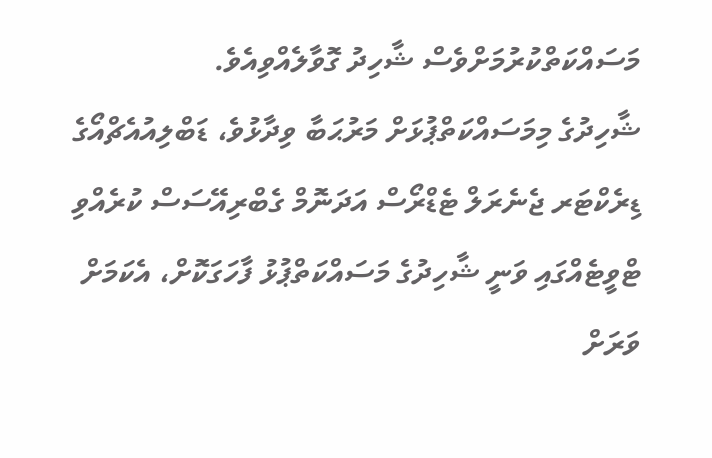މަސައްކަތްކުރުމަށްވެސް ޝާހިދު ގޮވާލެއްވިއެވެ.
ޝާހިދުގެ މިމަސައްކަތްޕުޅަށް މަރުޙަބާ ވިދާޅުވެ، ޑަބްލިއުއެޗްއޯގެ ޑިރެކްޓަރ ޖެނެރަލް ޓެޑްރޯސް އަދަނޮމް ގެބްރިއޭސަސް ކުރެއްވި ޓްވީޓެއްގައި ވަނީ ޝާހިދުގެ މަސައްކަތްޕުޅު ފާހަގަކޮށް، އެކަމަށް ވަރަށް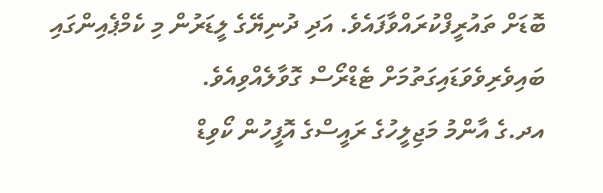ބޮޑަށް ތައުރީފްކުރައްވާފައެވެ. އަދި ދުނިޔޭގެ ލީޑަރުން މި ކެމްޕެއިންގައި ބައިވެރިވެވަޑައިގަތުމަށް ޓެޑްރޯސް ގޮވާލެއްވިއެވެ.
އދ.ގެ އާންމު މަޖިލީހުގެ ރައީސްގެ އޮފީހުން ކޯވިޑް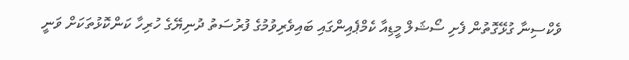ވެކްސިނާ ގުޅޭގޮތުން ފެށި ސޯޝަލް މީޑިއާ ކެމްޕެއިންގައި ބައިވެރިވުމުގެ ފުރުސަތު ދުނިޔޭގެ ހުރިހާ ކަންކޮޅުތަކަށް ވަނީ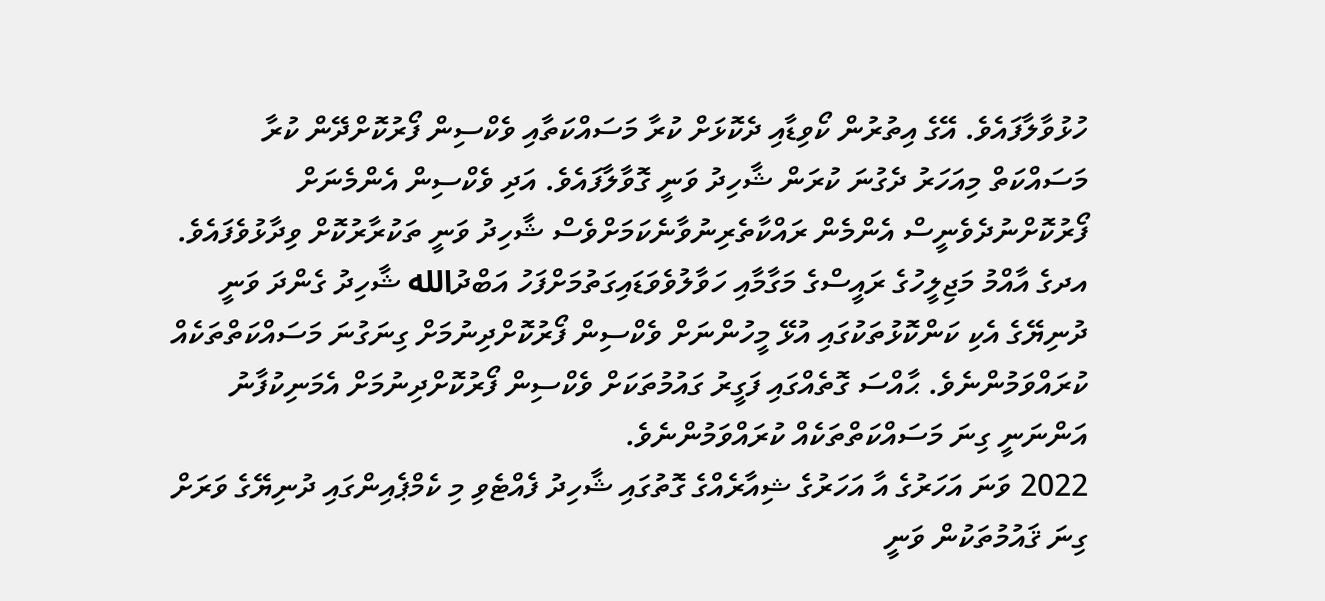ހުޅުވާލާފައެވެ. އޭގެ އިތުރުން ކޯވިޑާއި ދެކޮޅަށް ކުރާ މަސައްކަތާއި ވެކްސިން ފޯރުކޮށްދޭން ކުރާ މަސައްކަތް މިއަހަރު ދެގުނަ ކުރަން ޝާހިދު ވަނީ ގޮވާލާފައެވެ. އަދި ވެކްސިން އެންމެނަށް ފޯރުކޮށްނުދެވެނީސް އެންމެން ރައްކާތެރިނުވާނެކަމަށްވެސް ޝާހިދު ވަނީ ތަކުރާރުކޮށް ވިދާޅުވެފައެވެ.
އދގެ އާއްމު މަޖިލީހުގެ ރައީސްގެ މަގާމާއި ހަވާލުވެވަޑައިގަތުމަށްފަހު އަބްދުالله ޝާހިދު ގެންދަ ވަނީ ދުނިޔޭގެ އެކި ކަންކޮޅުތަކުގައި އުޅޭ މީހުންނަށް ވެކްސިން ފޯރުކޮށްދިނުމަށް ގިނަގުނަ މަސައްކަތްތަކެއް ކުރައްވަމުންނެވެ. ޙާއްސަ ގޮތެއްގައި ފަގީރު ގައުމުތަކަށް ވެކްސިން ފޯރުކޮށްދިނުމަށް އެމަނިކުފާނު އަންނަނީ ގިނަ މަސައްކަތްތަކެއް ކުރައްވަމުންނެވެ.
2022 ވަނަ އަހަރުގެ އާ އަހަރުގެ ޝިއާރެއްގެ ގޮތުގައި ޝާހިދު ފެއްޓެވި މި ކެމްޕެއިންގައި ދުނިޔޭގެ ވަރަށް ގިނަ ޤައުމުތަކުން ވަނީ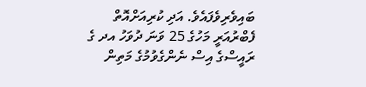ބައިވެރިވެފައެވެ. އަދި ކުރިއަށްއޮތް ފެބްރުއަރީ މަހުގެ 25 ވަނަ ދުވަހު އދ ގެ ރައީސްގެ އިސް ނެންގެވުމުގެ މަތިން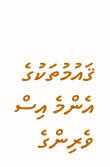ޤައުމުތަކުގެ އެންމެ އިސް ވެރިންގެ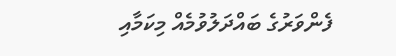ފެންވަރުގެ ބައްދަލުވުމެއް މިކަމާއި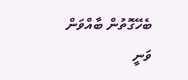ބެހޭގޮތުން ބާއްވަން ވަނީ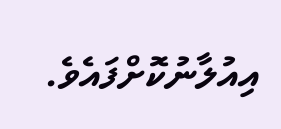އިއުލާނުކޮށްފައެވެ.